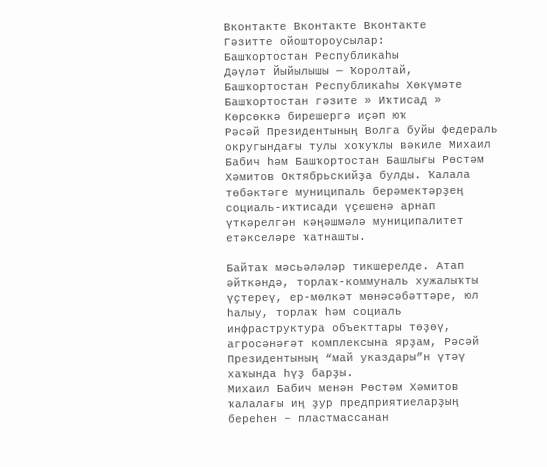Вконтакте Вконтакте Вконтакте
Гәзитте ойоштороусылар:
Башҡортостан Республикаһы
Дәүләт Йыйылышы — Ҡоролтай,
Башҡортостан Республикаһы Хөкүмәте
Башҡортостан гәзите » Иҡтисад » Көрсөккә бирешергә иҫәп юҡ
Рәсәй Президентының Волга буйы федераль округындағы тулы хоҡуҡлы вәкиле Михаил Бабич һәм Башҡортостан Башлығы Рөстәм Хәмитов Октябрьскийҙа булды. Ҡалала төбәктәге муниципаль берәмектәрҙең социаль-иҡтисади үҫешенә арнап үткәрелгән кәңәшмәлә муниципалитет етәкселәре ҡатнашты.

Байтаҡ мәсьәләләр тикшерелде. Атап әйткәндә, торлаҡ-коммуналь хужалыҡты үҫтереү, ер-мөлкәт мөнәсәбәттәре, юл һалыу, торлаҡ һәм социаль инфраструктура объекттары төҙөү, агросәнәғәт комплексына ярҙам, Рәсәй Президентының “май указдары”н үтәү хаҡында һүҙ барҙы.
Михаил Бабич менән Рөстәм Хәмитов ҡалалағы иң ҙур предприятиеларҙың береһен – пластмассанан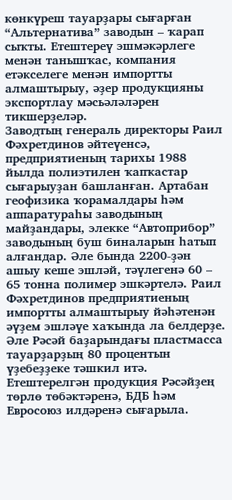көнкүреш тауарҙары сығарған “Альтернатива” заводын – ҡарап сыҡты. Етештереү эшмәкәрлеге менән танышҡас, компания етәкселеге менән импортты алмаштырыу, әҙер продукцияны экспортлау мәсьәләләрен тикшерҙеләр.
Заводтың генераль директоры Раил Фәхретдинов әйтеүенсә, предприятиеның тарихы 1988 йылда полиэтилен ҡапҡастар сығарыуҙан башланған. Артабан геофизика ҡорамалдары һәм аппаратураһы заводының майҙандары, элекке “Автоприбор” заводының буш биналарын һатып алғандар. Әле бында 2200-ҙән ашыу кеше эшләй, тәүлегенә 60 – 65 тонна полимер эшкәртелә. Раил Фәхретдинов предприятиеның импортты алмаштырыу йәһәтенән әүҙем эшләүе хаҡында ла белдерҙе. Әле Рәсәй баҙарындағы пластмасса тауарҙарҙың 80 процентын үҙебеҙҙеке тәшкил итә. Етештерелгән продукция Рәсәйҙең төрлө төбәктәренә, БДБ һәм Евросоюз илдәренә сығарыла.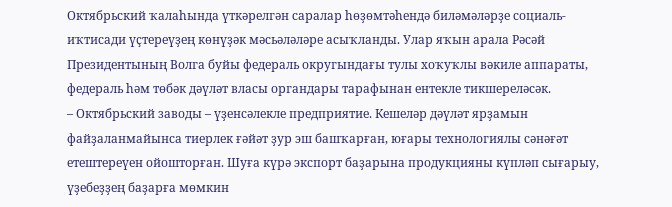Октябрьский ҡалаһында үткәрелгән саралар һөҙөмтәһендә биләмәләрҙе социаль-иҡтисади үҫтереүҙең көнүҙәк мәсьәләләре асыҡланды. Улар яҡын арала Рәсәй Президентының Волга буйы федераль округындағы тулы хоҡуҡлы вәкиле аппараты, федераль һәм төбәк дәүләт власы органдары тарафынан ентекле тикшереләсәк.
– Октябрьский заводы – үҙенсәлекле предприятие. Кешеләр дәүләт ярҙамын файҙаланмайынса тиерлек ғәйәт ҙур эш башҡарған, юғары технологиялы сәнәғәт етештереүен ойошторған. Шуға күрә экспорт баҙарына продукцияны күпләп сығарыу, үҙебеҙҙең баҙарға мөмкин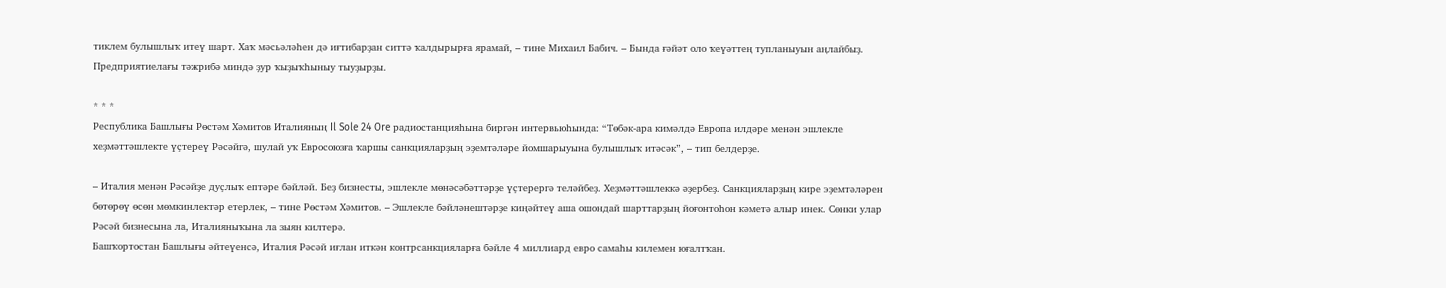тиклем булышлыҡ итеү шарт. Хаҡ мәсьәләһен дә иғтибарҙан ситтә ҡалдырырға ярамай, – тине Михаил Бабич. – Бында ғәйәт оло ҡеүәттең тупланыуын аңлайбыҙ. Предприятиелағы тәжрибә миндә ҙур ҡыҙыҡһыныу тыуҙырҙы.

* * *
Республика Башлығы Рөстәм Хәмитов Италияның Il Sole 24 Ore радиостанцияһына биргән интервьюһында: “Төбәк-ара кимәлдә Европа илдәре менән эшлекле хеҙмәттәшлекте үҫтереү Рәсәйгә, шулай уҡ Евросоюзға ҡаршы санкцияларҙың эҙемтәләре йомшарыуына булышлыҡ итәсәк”, – тип белдерҙе.

– Италия менән Рәсәйҙе дуҫлыҡ ептәре бәйләй. Беҙ бизнесты, эшлекле мөнәсәбәттәрҙе үҫтерергә теләйбеҙ. Хеҙмәттәшлеккә әҙербеҙ. Санкцияларҙың кире эҙемтәләрен бөтөрөү өсөн мөмкинлектәр етерлек, – тине Рөстәм Хәмитов. – Эшлекле бәйләнештәрҙе киңәйтеү аша ошондай шарттарҙың йоғонтоһон кәметә алыр инек. Сөнки улар Рәсәй бизнесына ла, Италияныҡына ла зыян килтерә.
Башҡортостан Башлығы әйтеүенсә, Италия Рәсәй иғлан иткән контрсанкцияларға бәйле 4 миллиард евро самаһы килемен юғалтҡан.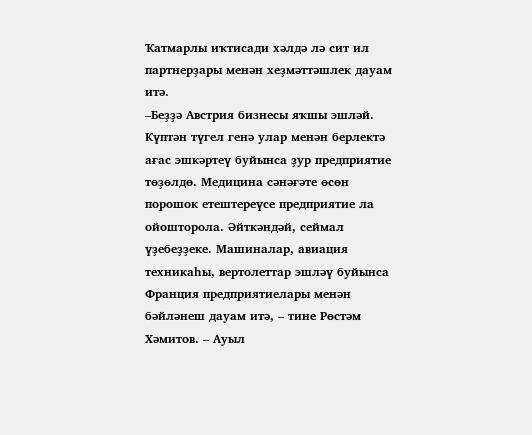Ҡатмарлы иҡтисади хәлдә лә сит ил партнерҙары менән хеҙмәттәшлек дауам итә.
–Беҙҙә Австрия бизнесы яҡшы эшләй. Күптән түгел генә улар менән берлектә ағас эшкәртеү буйынса ҙур предприятие төҙөлдө. Медицина сәнәғәте өсөн порошок етештереүсе предприятие ла ойошторола. Әйткәндәй, сеймал үҙебеҙҙеке. Машиналар, авиация техникаһы, вертолеттар эшләү буйынса Франция предприятиелары менән бәйләнеш дауам итә, – тине Рөстәм Хәмитов. – Ауыл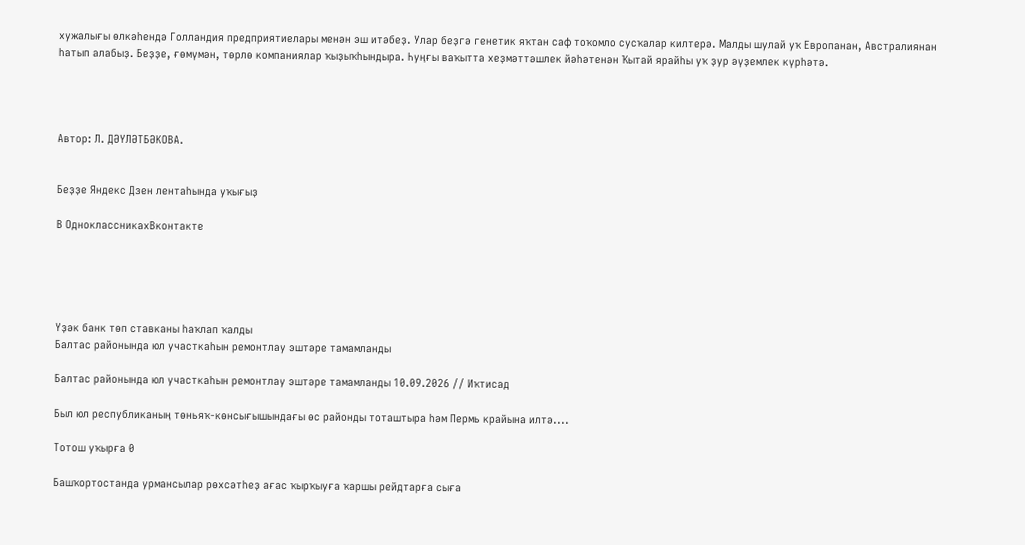хужалығы өлкәһендә Голландия предприятиелары менән эш итәбеҙ. Улар беҙгә генетик яҡтан саф тоҡомло сусҡалар килтерә. Малды шулай уҡ Европанан, Австралиянан һатып алабыҙ. Беҙҙе, ғөмүмән, төрлө компаниялар ҡыҙыҡһындыра. Һуңғы ваҡытта хеҙмәттәшлек йәһәтенән Ҡытай ярайһы уҡ ҙур әүҙемлек күрһәтә.




Автор: Л. ДӘҮЛӘТБӘКОВА.


Беҙҙе Яндекс Дзен лентаһында уҡығыҙ

В ОдноклассникахВконтакте





Үҙәк банк төп ставканы һаҡлап ҡалды
Балтас районында юл участкаһын ремонтлау эштәре тамамланды

Балтас районында юл участкаһын ремонтлау эштәре тамамланды 10.09.2026 // Иҡтисад

Был юл республиканың төньяҡ-көнсығышындағы өс районды тоташтыра һәм Пермь крайына илтә....

Тотош уҡырға 0

Башҡортостанда урмансылар рөхсәтһеҙ ағас ҡырҡыуға ҡаршы рейдтарға сыға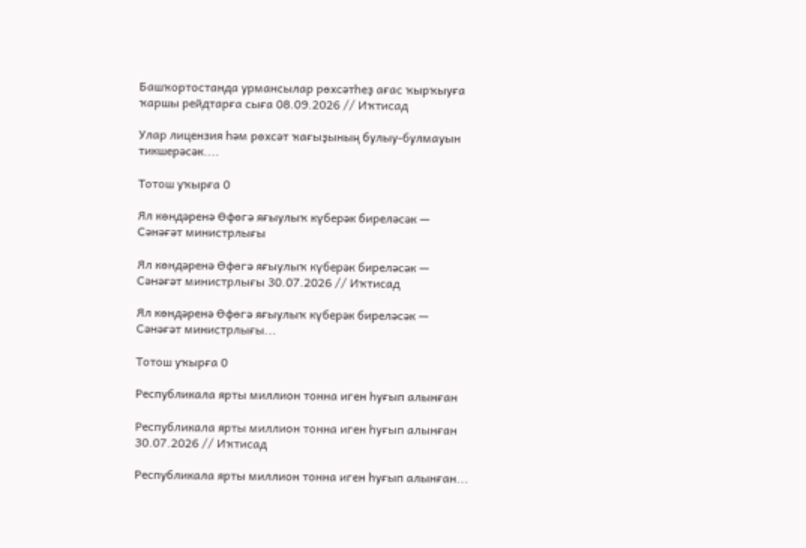Башҡортостанда урмансылар рөхсәтһеҙ ағас ҡырҡыуға ҡаршы рейдтарға сыға 08.09.2026 // Иҡтисад

Улар лицензия һәм рөхсәт ҡағыҙының булыу-булмауын тикшерәсәк....

Тотош уҡырға 0

Ял көндәренә Өфөгә яғыулыҡ күберәк биреләсәк — Сәнәғәт министрлығы

Ял көндәренә Өфөгә яғыулыҡ күберәк биреләсәк — Сәнәғәт министрлығы 30.07.2026 // Иҡтисад

Ял көндәренә Өфөгә яғыулыҡ күберәк биреләсәк — Сәнәғәт министрлығы...

Тотош уҡырға 0

Республикала ярты миллион тонна иген һуғып алынған

Республикала ярты миллион тонна иген һуғып алынған 30.07.2026 // Иҡтисад

Республикала ярты миллион тонна иген һуғып алынған...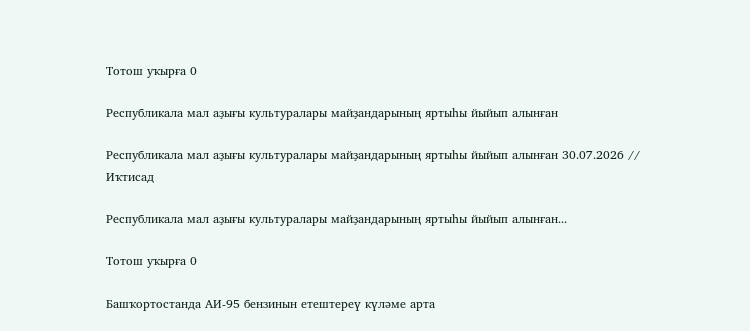Тотош уҡырға 0

Республикала мал аҙығы культуралары майҙандарының яртыһы йыйып алынған

Республикала мал аҙығы культуралары майҙандарының яртыһы йыйып алынған 30.07.2026 // Иҡтисад

Республикала мал аҙығы культуралары майҙандарының яртыһы йыйып алынған...

Тотош уҡырға 0

Башҡортостанда АИ-95 бензинын етештереү күләме арта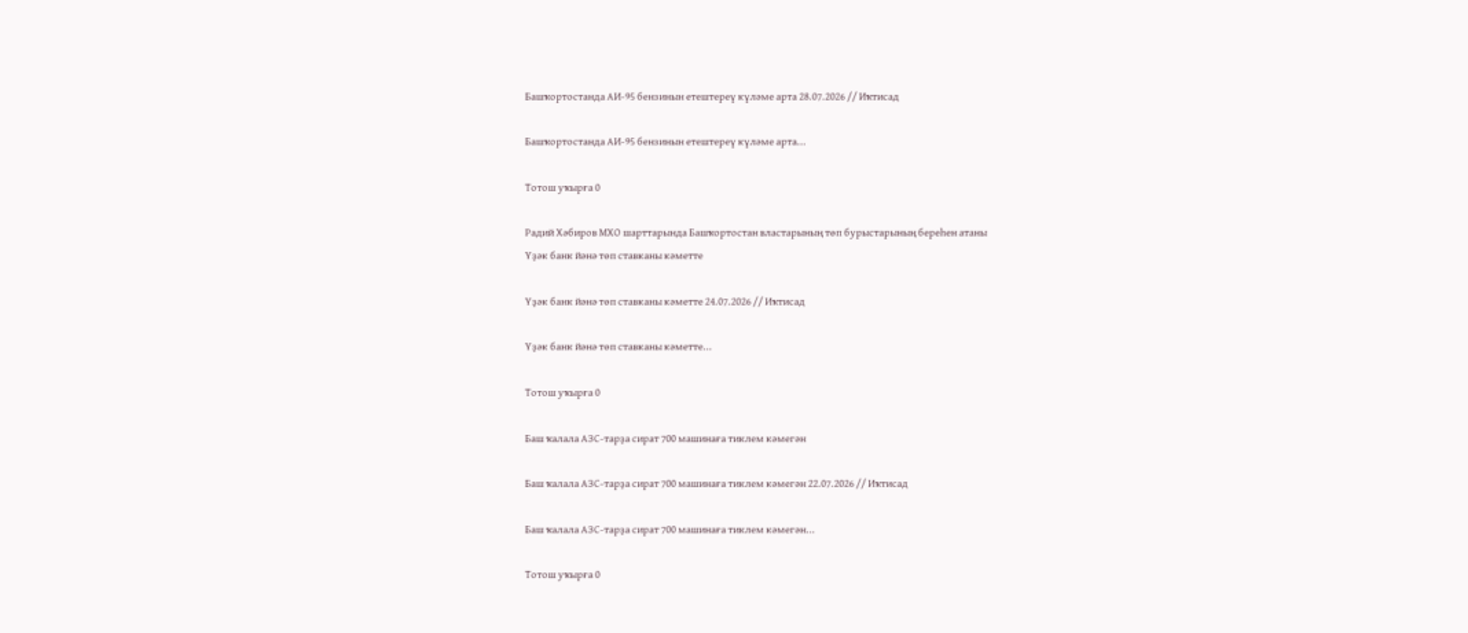Башҡортостанда АИ-95 бензинын етештереү күләме арта 28.07.2026 // Иҡтисад

Башҡортостанда АИ-95 бензинын етештереү күләме арта...

Тотош уҡырға 0

Радий Хәбиров МХО шарттарында Башҡортостан властарының төп бурыстарының береһен атаны
Үҙәк банк йәнә төп ставканы кәметте

Үҙәк банк йәнә төп ставканы кәметте 24.07.2026 // Иҡтисад

Үҙәк банк йәнә төп ставканы кәметте...

Тотош уҡырға 0

Баш ҡалала АЗС-тарҙа сират 700 машинаға тиклем кәмегән

Баш ҡалала АЗС-тарҙа сират 700 машинаға тиклем кәмегән 22.07.2026 // Иҡтисад

Баш ҡалала АЗС-тарҙа сират 700 машинаға тиклем кәмегән...

Тотош уҡырға 0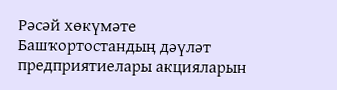Рәсәй хөкүмәте Башҡортостандың дәүләт предприятиелары акцияларын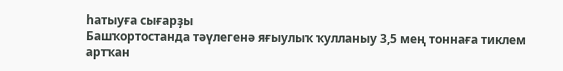һатыуға сығарҙы
Башҡортостанда тәүлегенә яғыулыҡ ҡулланыу 3,5 мең тоннаға тиклем артҡан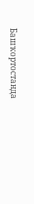Башҡортостанда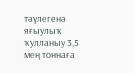тәүлегенә яғыулыҡ ҡулланыу 3,5 мең тоннаға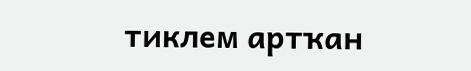тиклем артҡан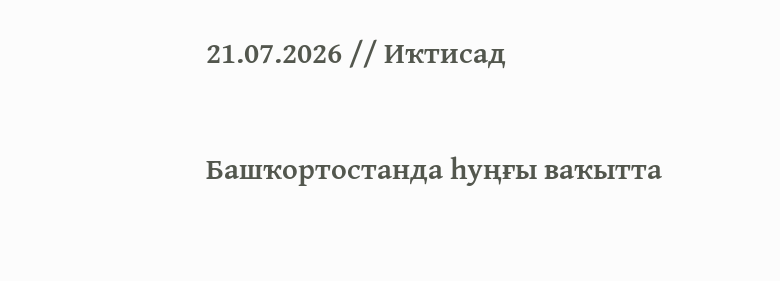21.07.2026 // Иҡтисад

Башҡортостанда һуңғы ваҡытта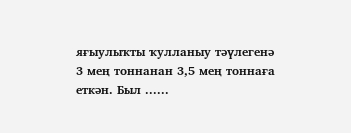яғыулыҡты ҡулланыу тәүлегенә 3 мең тоннанан 3,5 мең тоннаға еткән. Был ......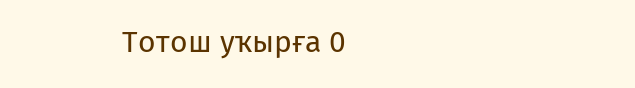Тотош уҡырға 0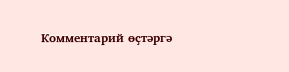Комментарий өҫтәргә